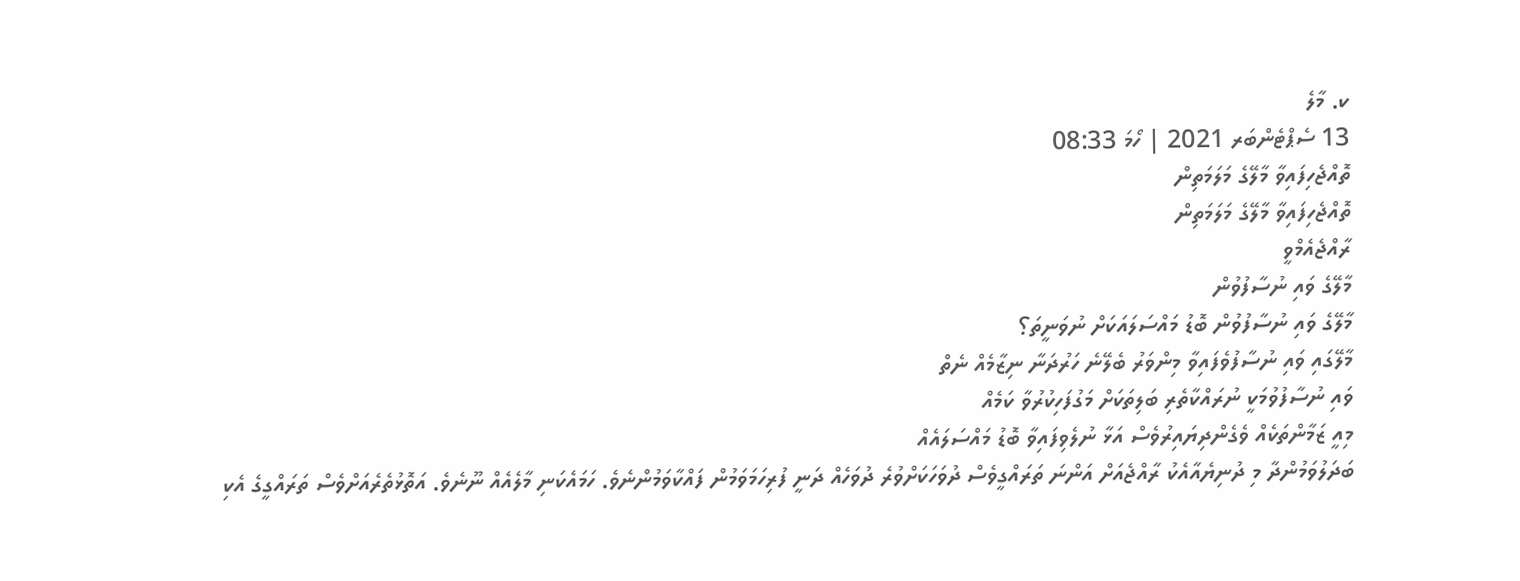ކ. މާލެ
13 ސެޕްޓެންބަރ 2021 | ހޯމަ 08:33
ތޮއްޖެހިފައިވާ މާލޭގެ މަލަމަތިން
ތޮއްޖެހިފައިވާ މާލޭގެ މަލަމަތިން
ރާއްޖެއެމްވީ
މާލޭގެ ވައި ނުސާފުވުން
މާލޭގެ ވައި ނުސާފުވުން ބޮޑު މައްސަލައަކަށް ނުވަނީތަ؟
މާލޭގައި ވައި ނުސާފުވެފައިވާ މިންވަރު ބެލޭނެ ހަރުދަނާ ނިޒާމެއް ނެތް
ވައި ނުސާފުވުމަކީ ނުރައްކާތެރި ބަލިތަކަށް މަގުފަހިކުރުވާ ކަމެއް
މިއީ ޒަމާންތަކެއް ވެގެންދިޔައިރުވެސް އަޅާ ނުލެވިފައިވާ ބޮޑު މައްސަލައެއް
ބަދަލުވަމުންދާ މި ދުނިޔެއާއެކު ރާއްޖެއަށް އަންނަ ތަރައްގީވެސް ދުވަހަކަށްވުރެ ދުވަހެއް ދަނީ ފުރިހަމަވަމުން ފައްކާވަމުންނެވެ. ހަމައެކަނި މާލެއެއް ނޫނެވެ. އަތޮޅުތެރެއަށްވެސް ތަރައްގީގެ އެކި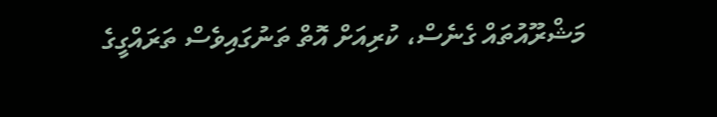މަޝްރޫއުތައް ގެނެސް، ކުރިއަށް އޮތް ތަނުގައިވެސް ތަރައްގީގެ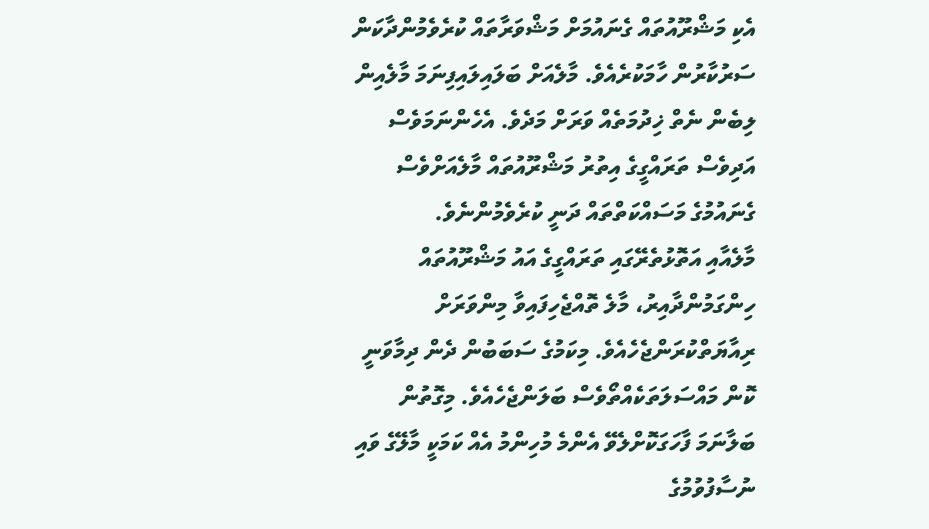އެކި މަޝްރޫއުތައް ގެނައުމަށް މަޝްވަރާތައް ކުރެވެމުންދާކަން ސަރުކާރުން ހާމަކުރެއެވެ. މާލެއަށް ބަލައިލައިފިނަމަ މާލެއިން ލިބެން ނެތް ޚިދުމަތެއް ވަރަށް މަދެވެ. އެހެންނަމަވެސް އަދިވެސް ތަރައްގީގެ އިތުރު މަޝްރޫއުތައް މާލެއަށްވެސް ގެނައުމުގެ މަސައްކަތްތައް ދަނީ ކުރެވެމުންނެވެ.
މާލެއާއި އަތޮޅުތެރޭގައި ތަރައްގީގެ އައު މަޝްރޫއުތައް ހިންގަމުންދާއިރު، މާލެ ތޮއްޖެހިފައިވާ މިންވަރަށް ރިއާޔަތްކުރަންޖެހެއެވެ. މިކަމުގެ ސަބަބުން ދެން ދިމާވަނީ ކޮން މައްސަލަތަކެއްތޯވެސް ބަލަންޖެހެއެވެ. މިގޮތުން ބަލާނަމަ ފާހަގަކޮށްލެވޭ އެންމެ މުހިންމު އެއް ކަމަކީ މާލޭގެ ވައި ނުސާފުވުމުގެ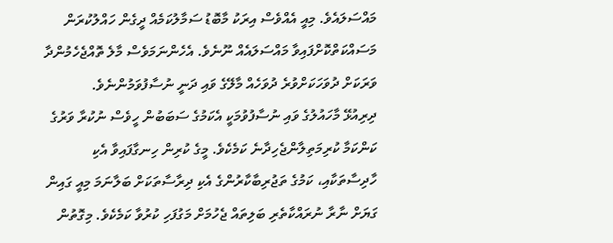މައްސަލައެވެ. މިއީ އެއްވެސް އިރަކު މާބޮޑު ސަމާލުކަމެއް ދީގެން ހައްލުކުރަން މަސައްކަތްކޮށްފައިވާ މައްސަލައެއް ނޫނެވެ. އެހެންނަމަވެސް މާލެ ތޮއްޖެހެމުންދާ ވަރަކަށް ދުވަހަކަށްވުރެ ދުވަހެއް މާލޭގެ ވައި ދަނީ ނުސާފުވަމުންނެވެ.
ދިރިއުޅޭ މާހައުލުގެ ވައި ނުސާފުވުމަކީ އެކަމުގެ ސަބަބުން ހީވެސް ނުކުރާ ވަރުގެ ކަންކަމާ ކުރިމަތިލާންޖެހިދާނެ ކަމެކެވެ. މީގެ ކުރިން ހިނގާފައިވާ އެކި ހާދިސާތަކާއި، ކަމުގެ ތަޖުރިބާކާރުންގެ އެކި ދިރާސާތަކަށް ބަލާނަމަ މިއީ ގައިން ގަޔަށް ނާރާ ނުރައްކާތެރި ބަލިތައް ޖެހުމަށް މަގުފަހި ކުރުވާ ކަމެކެވެ. މިގޮތުން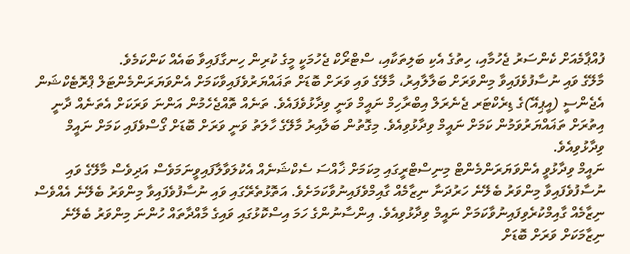ފުއްޕާމެއަށް ކެންސަރު ޖެހުމާއި، ހިތުގެ އެކި ބަލިތަކާއި، ސްޓްރޯކް ޖެހުމަކީ މީގެ ކުރިން ހިނގާފައިވާ ބައެއް ކަންކަމެވެ.
މާލޭގެ ވައި ނުސާފުވެފައިވާ މިންވަރަށް ބަލާލާއިރު، މާލޭގެ ވައި ވަރަށް ބޮޑަށް ތަޣައްޔަރުވެފައިވާކަމަށް އެންވަޔަރަންމެންޓަލް ޕްރޮޓެކްޝަން އެޖެންސީ (އީޕިއޭ)ގެ ޑިރެކްޓަރ ޖެނެރަލް އިބްރާހިމް ނައީމް ވަނީ ވިދާޅުވެފައެވެ. ތަނެއް ތޮއްޖެހެމުން އަންނަ ވަރަކަށް އެތަނެއް ދާނީ އިތުރަށް ތަޣައްޔަރުވަމުން ކަމަށް ނައީމް ވިދާޅުވިއެވެ. މިގޮތުން ބަލާއިރު މާލޭގެ ހާލަތު ވަނީ ވަރަށް ބޮޑަށް ގޯސްވެފައި ކަމަށް ނައީމް ވިދާޅުވިއެވެ.
ނައީމް ވިދާޅުވީ އެންވަޔަރަންމެންޓް މިނިސްޓްރީގައި މިކަމަށް ޚާއްސަ ސެކްޝަނެއް އެކުލަވާލާފައިވީނަމަވެސް އަދިވެސް މާލޭގެ ވައި ނުސާފުވެފައިވާ މިންވަރު ބެލޭނެ ހަރުދަނާ ނިޒާމެއް ގާއިމްވެފައިނުވާކަމަށެވެ. އަތޮޅުތެރޭގައި ވައި ނުސާފުވެފައިވާ މިންވަރު ބެލޭނެ އެއްވެސް ނިޒާމެއް ގާއިމްކުރެވިފައިނުވާކަމަށް ނައީމް ވިދާޅުވިއެވެ. އިންސާނުންގެ ހަމަ އިސްކޮޅުގައި ވައިގެ މާއްދާތައް ހުންނަ މިންވަރު ބެލޭނެ ނިޒާމަކަށް ވަރަށް ބޮޑަށް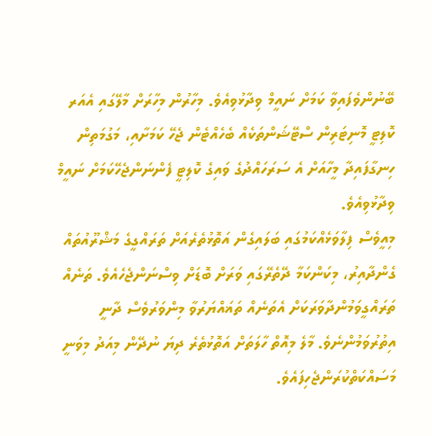ބޭނުންވެފައިވާ ކަމަށް ނައީމް ވިދާޅުވިއެވެ. މިހާރުން މިހާރަށް މާލޭގައި އެއަރ ކޮލިޓީ މޮނިޓަރިން ސްޓޭޝަންތަކެއް ބެހެއްޓެން ޖެހޭ ކަމަށާއި، މަގުމަތިން ހިނގާފައިދާ މީހާއަށް އެ ސަރަހައްދުގެ ވައިގެ ކޮލިޓީ ފެންނަންޖެހޭކަމަށް ނައީމް ވިދާޅުވިއެވެ.
މިއީވެސް ފިލާވަޅެއްކަމުގައި ބަލައިގެން އަތޮޅުތެރެއަށް ތަރައްގީގެ މަޝްރޫއުތައް ގެންދާއިރު، މިކަންކަމާ ދޭތެރޭގައި ވަރަށް ބޮޑަށް ވިސްނަންޖެހެއެވެ. ތަނެއް ތަރައްގީވަމުންދާވަރަކަށް އެތަނެއް ތަޣައްޔަރުވާ މިންވަރުވެސް ދާނީ އިތުރުވަމުންނެވެ. މާލެ މިއޮތް ހާލަތަށް އަތޮޅުތެރެ ދިޔަ ނުދޭން މިއަދު މިވަނީ މަސައްކަތްކުރަންޖެހިފައެވެ.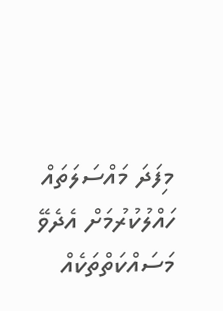މިފަދަ މައްސަލަތައް ހައްލުކުރުމަށް އެދެވޭ މަސައްކަތްތަކެއް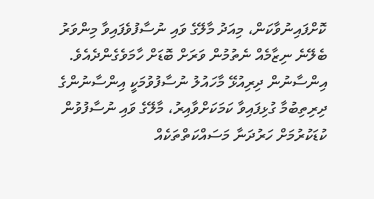ކޮށްފައިނުވާކަން، މިއަދު މާލޭގެ ވައި ނުސާފުވެފައިވާ މިންވަރު ބެލޭނެ ނިޒާމެއް ނެތުމުން ވަރަށް ބޮޑަށް ހާމަވެގެންދެއެވެ. އިންސާނުން ދިރިއުޅޭ މާހައުލު ނުސާފުވުމަކީ އިންސާނުންގެ ދިރިތިބުމާ ގުޅިފައިވާ ކަމަކަށްވާއިރު، މާލޭގެ ވައި ނުސާފުވުން ކުޑަކުރުމަށް ހަރުދަނާ މަސައްކަތްތަކެއް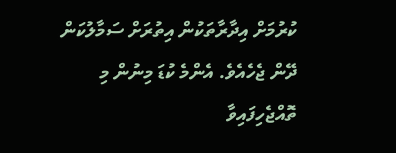ކުރުމަށް އިދާރާތަކުން އިތުރަށް ސަމާލުކަން ދޭން ޖެހެއެވެ. އެންމެ ކުޑަ މިނުން މި ތޮއްޖެހިފައިވާ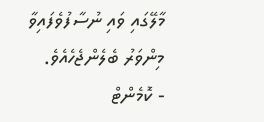މާލޭގައި ވައި ނުސާފުވެފައިވާ މިންވަރު ބެލެންޖެހެއެވެ.
- ކޮމެންޓް